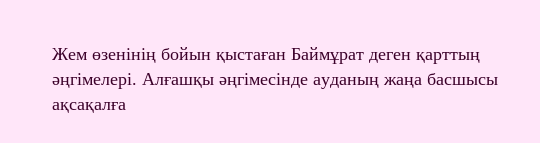Жем өзенінің бойын қыстаған Баймұрат деген қарттың әңгімелері. Алғашқы әңгімесінде ауданың жаңа басшысы ақсақалға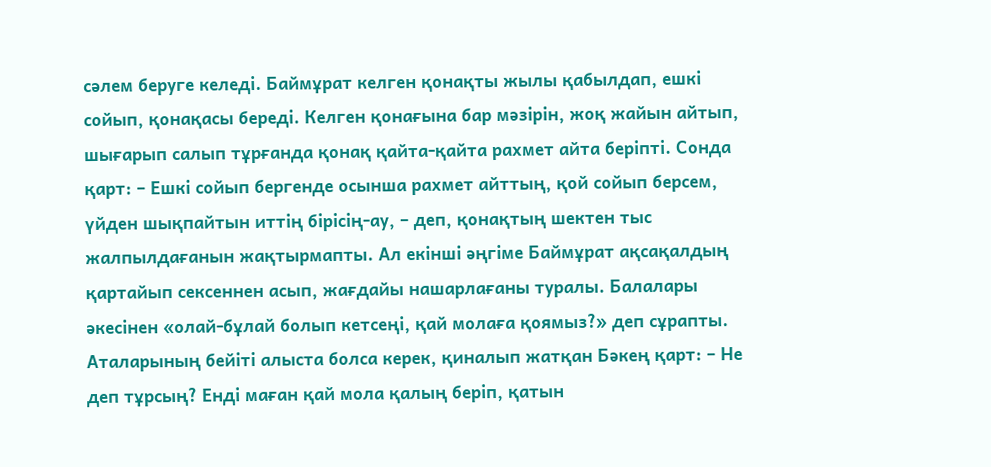сәлем беруге келеді. Баймұрат келген қонақты жылы қабылдап, ешкі сойып, қонақасы береді. Келген қонағына бар мәзірін, жоқ жайын айтып, шығарып салып тұрғанда қонақ қайта-қайта рахмет айта беріпті. Сонда қарт: – Ешкі сойып бергенде осынша рахмет айттың, қой сойып берсем, үйден шықпайтын иттің бірісің-ау, – деп, қонақтың шектен тыс жалпылдағанын жақтырмапты. Ал екінші әңгіме Баймұрат ақсақалдың қартайып сексеннен асып, жағдайы нашарлағаны туралы. Балалары әкесінен «олай-бұлай болып кетсеңі, қай молаға қоямыз?» деп сұрапты. Аталарының бейіті алыста болса керек, қиналып жатқан Бәкең қарт: – Не деп тұрсың? Енді маған қай мола қалың беріп, қатын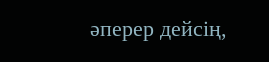әперер дейсің,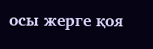осы жерге қоя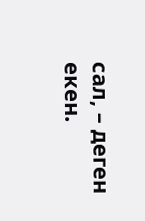сал, – деген екен.